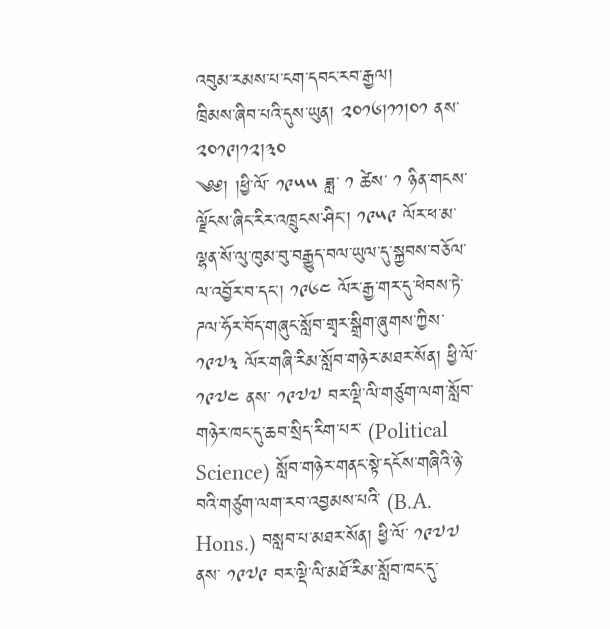འབུམ་རམས་པ་ངག་དབང་རབ་རྒྱལ།
ཁྲིམས་ཞིབ་པའི་དུས་ཡུན། ༢༠༡༦།༡༡།༠༡ ནས་ ༢༠༡༩།༡༢།༣༠
༄༅། །ཕྱི་ལོ་ ༡༩༥༥ ཟླ་ ༡ ཚེས་ ༡ ཉིན་གངས་ལྗོངས་ཞིང་རིར་འཁྲུངས་ཤིང་། ༡༩༥༩ ལོར་ཕ་མ་ལྷན་སོ་ལུ་ཁུམ་བུ་བརྒྱུད་བལ་ཡུལ་དུ་སྐྱབས་བཅོལ་ལ་འབྱོར་བ་དང་། ༡༩༦༤ ལོར་རྒྱ་གར་དུ་ཕེབས་ཏེ་ཌལ་ཧོར་བོད་གཞུང་སློབ་གྲྭར་སྒྲིག་ཞུགས་ཀྱིས་ ༡༩༧༣ ལོར་གཞི་རིམ་སློབ་གཉེར་མཐར་སོན། ཕྱི་ལོ་ ༡༩༧༤ ནས་ ༡༩༧༧ བར་ལྡི་ལི་གཙུག་ལག་སློབ་གཉེར་ཁང་དུ་ཆབ་སྲིད་རིག་པར་ (Political Science) སློབ་གཉེར་གནང་སྟེ་དངོས་གཞིའི་ཉེ་བའི་གཙུག་ལག་རབ་འབྱམས་པའི་ (B.A. Hons.) བསླབ་པ་མཐར་སོན། ཕྱི་ལོ་ ༡༩༧༧ ནས་ ༡༩༧༩ བར་ལྡི་ལི་མཐོ་རིམ་སློབ་ཁང་དུ་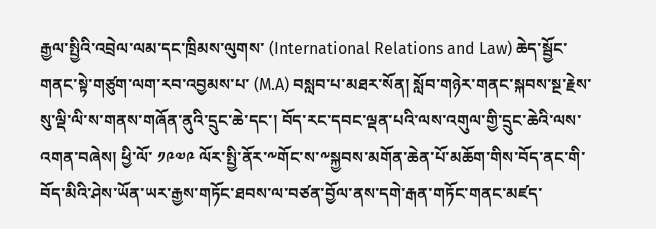རྒྱལ་སྤྱིའི་འབྲེལ་ལམ་དང་ཁྲིམས་ལུགས་ (International Relations and Law) ཆེད་སྦྱོང་གནང་སྟེ་གཙུག་ལག་རབ་འབྱམས་པ་ (M.A) བསླབ་པ་མཐར་སོན། སློབ་གཉེར་གནང་སྐབས་སྔ་རྗེས་སུ་ལྡི་ལི་ས་གནས་གཞོན་ནུའི་དྲུང་ཆེ་དང་། བོད་རང་དབང་ལྡན་པའི་ལས་འགུལ་གྱི་དྲུང་ཆེའི་ལས་འགན་བཞེས། ཕྱི་ལོ་ ༡༩༧༩ ལོར་སྤྱི་ནོར་༸གོང་ས་༸སྐྱབས་མགོན་ཆེན་པོ་མཆོག་གིས་བོད་ནང་གི་བོད་མིའི་ཤེས་ཡོན་ཡར་རྒྱས་གཏོང་ཐབས་ལ་བཙན་བྱོལ་ནས་དགེ་རྒན་གཏོང་གནང་མཛད་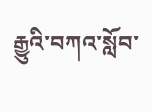རྒྱུའི་བཀའ་སློབ་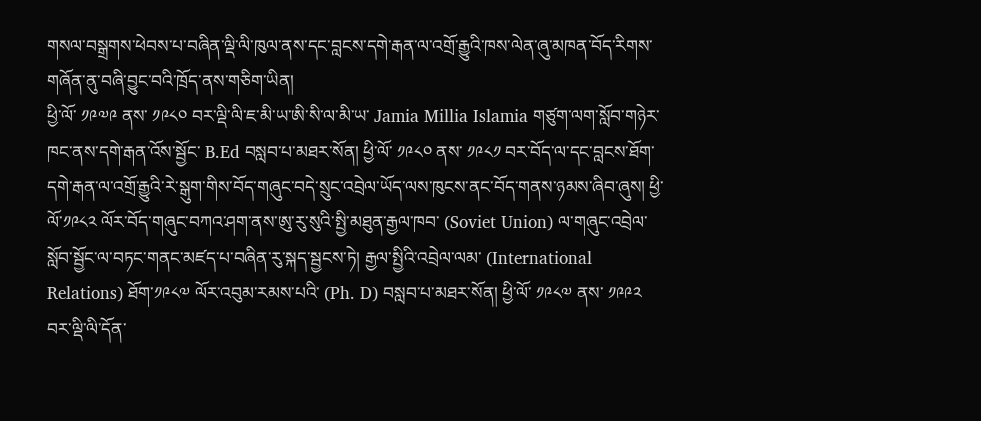གསལ་བསྒྲགས་ཕེབས་པ་བཞིན་ལྡི་ལི་ཁུལ་ནས་དང་བླངས་དགེ་རྒན་ལ་འགྲོ་རྒྱུའི་ཁས་ལེན་ཞུ་མཁན་བོད་རིགས་གཞོན་ནུ་བཞི་བྱུང་བའི་ཁྲོད་ནས་གཅིག་ཡིན།
ཕྱི་ལོ་ ༡༩༧༩ ནས་ ༡༩༨༠ བར་ལྡི་ལི་ཇ་མི་ཡ་ཨི་སི་ལ་མི་ཡ་ Jamia Millia Islamia གཙུག་ལག་སློབ་གཉེར་ཁང་ནས་དགེ་རྒན་འོས་སྦྱོང་ B.Ed བསླབ་པ་མཐར་སོན། ཕྱི་ལོ་ ༡༩༨༠ ནས་ ༡༩༨༡ བར་བོད་ལ་དང་བླངས་ཐོག་དགེ་རྒན་ལ་འགྲོ་རྒྱུའི་རེ་སྒུག་གིས་བོད་གཞུང་བདེ་སྲུང་འབྲེལ་ཡོད་ལས་ཁུངས་ནང་བོད་གནས་ཉམས་ཞིབ་ཞུས། ཕྱི་ལོ་༡༩༨༢ ལོར་བོད་གཞུང་བཀའ་ཤག་ནས་ཨུ་རུ་སུའི་སྤྱི་མཐུན་རྒྱལ་ཁབ་ (Soviet Union) ལ་གཞུང་འབྲེལ་སློབ་སྦྱོང་ལ་བཏང་གནང་མཛད་པ་བཞིན་རུ་སྐད་སྦྱངས་ཏེ། རྒྱལ་སྤྱིའི་འབྲེལ་ལམ་ (International Relations) ཐོག་༡༩༨༧ ལོར་འབུམ་རམས་པའི་ (Ph. D) བསླབ་པ་མཐར་སོན། ཕྱི་ལོ་ ༡༩༨༧ ནས་ ༡༩༩༢ བར་ལྡི་ལི་དོན་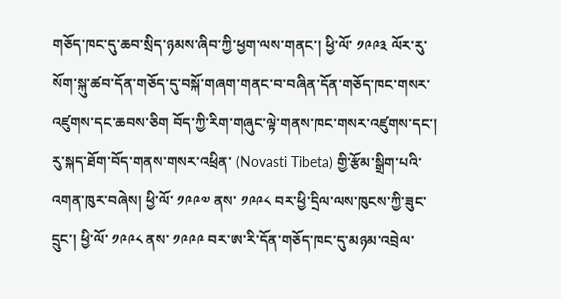གཅོད་ཁང་དུ་ཆབ་སྲིད་ཉམས་ཞིབ་ཀྱི་ཕྱག་ལས་གནང་། ཕྱི་ལོ་ ༡༩༩༣ ལོར་རུ་སོག་སྐུ་ཚབ་དོན་གཅོད་དུ་བསྐོ་གཞག་གནང་བ་བཞིན་དོན་གཅོད་ཁང་གསར་འཛུགས་དང་ཆབས་ཅིག བོད་ཀྱི་རིག་གཞུང་ལྟེ་གནས་ཁང་གསར་འཛུགས་དང་། རུ་སྐད་ཐོག་བོད་གནས་གསར་འཕྲིན་ (Novasti Tibeta) གྱི་རྩོམ་སྒྲིག་པའི་འགན་ཁུར་བཞེས། ཕྱི་ལོ་ ༡༩༩༧ ནས་ ༡༩༩༨ བར་ཕྱི་དྲིལ་ལས་ཁུངས་ཀྱི་ཟུང་དྲུང་། ཕྱི་ལོ་ ༡༩༩༨ ནས་ ༡༩༩༩ བར་ཨ་རི་དོན་གཅོད་ཁང་དུ་མཉམ་འབྲེལ་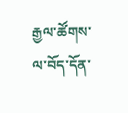རྒྱལ་ཚོགས་ལ་བོད་དོན་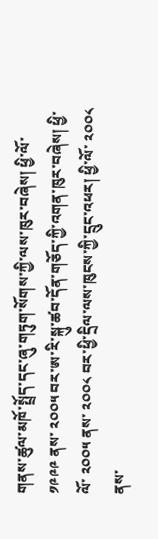གནས་ཚུལ་མཁོ་སྤྲོད་དང་ཞུ་གཏུག་སོགས་ཀྱི་ལས་ཁུར་བཞེས། ཕྱི་ལོ་ ༡༩༩༩ ནས་ ༢༠༠༥ བར་ཨ་རི་སྐུ་ཚབ་དོན་གཅོད་ཀྱི་འགན་ཁུར་བཞེས། ཕྱི་ལོ་ ༢༠༠༥ ནས་ ༢༠༠༨ བར་ཕྱི་དྲིལ་ལས་ཁུངས་ཀྱི་དྲུང་འཕར། ཕྱི་ལོ་ ༢༠༠༨ ནས་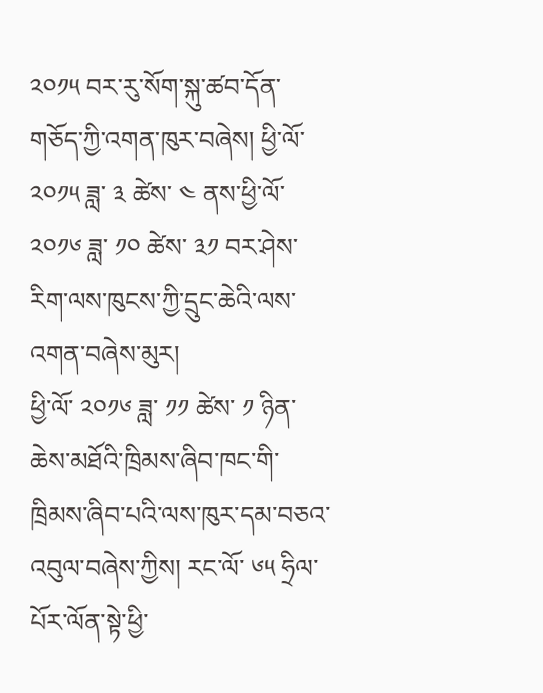༢༠༡༥ བར་རུ་སོག་སྐུ་ཚབ་དོན་གཅོད་ཀྱི་འགན་ཁུར་བཞེས། ཕྱི་ལོ་ ༢༠༡༥ ཟླ་ ༣ ཚེས་ ༤ ནས་ཕྱི་ལོ་ ༢༠༡༦ ཟླ་ ༡༠ ཚེས་ ༣༡ བར་ཤེས་རིག་ལས་ཁུངས་ཀྱི་དྲུང་ཆེའི་ལས་འགན་བཞེས་མུར།
ཕྱི་ལོ་ ༢༠༡༦ ཟླ་ ༡༡ ཚེས་ ༡ ཉིན་ཆེས་མཐོའི་ཁྲིམས་ཞིབ་ཁང་གི་ཁྲིམས་ཞིབ་པའི་ལས་ཁུར་དམ་བཅའ་འབུལ་བཞེས་ཀྱིས། རང་ལོ་ ༦༥ ཧྲིལ་པོར་ལོན་སྟེ་ཕྱི་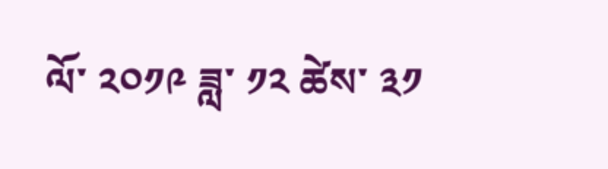ལོ་ ༢༠༡༩ ཟླ་ ༡༢ ཚེས་ ༣༡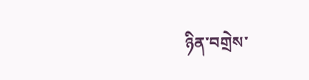ཉིན་བགྲེས་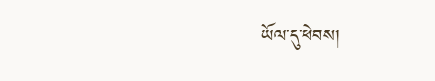ཡོལ་དུ་ཕེབས།